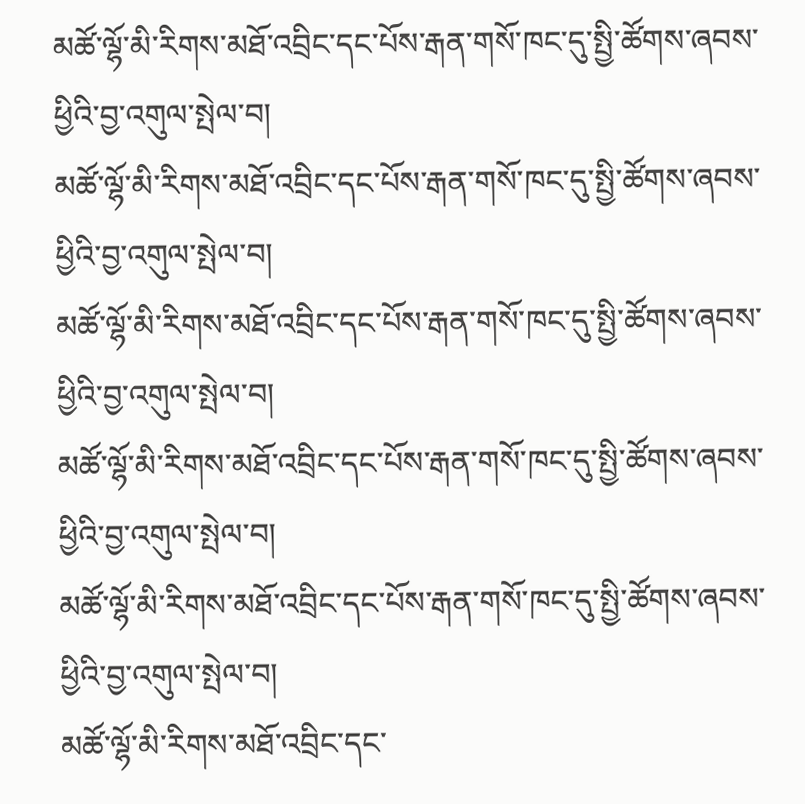མཚོ་ལྷོ་མི་རིགས་མཐོ་འབྲིང་དང་པོས་རྒན་གསོ་ཁང་དུ་སྤྱི་ཚོགས་ཞབས་ཕྱིའི་བྱ་འགུལ་སྤེལ་བ།
མཚོ་ལྷོ་མི་རིགས་མཐོ་འབྲིང་དང་པོས་རྒན་གསོ་ཁང་དུ་སྤྱི་ཚོགས་ཞབས་ཕྱིའི་བྱ་འགུལ་སྤེལ་བ།
མཚོ་ལྷོ་མི་རིགས་མཐོ་འབྲིང་དང་པོས་རྒན་གསོ་ཁང་དུ་སྤྱི་ཚོགས་ཞབས་ཕྱིའི་བྱ་འགུལ་སྤེལ་བ།
མཚོ་ལྷོ་མི་རིགས་མཐོ་འབྲིང་དང་པོས་རྒན་གསོ་ཁང་དུ་སྤྱི་ཚོགས་ཞབས་ཕྱིའི་བྱ་འགུལ་སྤེལ་བ།
མཚོ་ལྷོ་མི་རིགས་མཐོ་འབྲིང་དང་པོས་རྒན་གསོ་ཁང་དུ་སྤྱི་ཚོགས་ཞབས་ཕྱིའི་བྱ་འགུལ་སྤེལ་བ།
མཚོ་ལྷོ་མི་རིགས་མཐོ་འབྲིང་དང་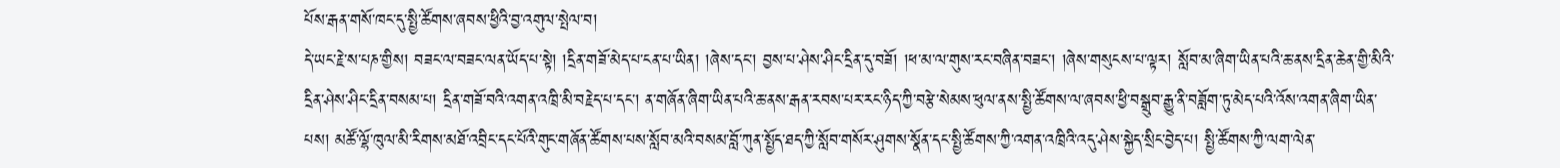པོས་རྒན་གསོ་ཁང་དུ་སྤྱི་ཚོགས་ཞབས་ཕྱིའི་བྱ་འགུལ་སྤེལ་བ།
དེ་ཡང་རྗེ་ས་པཎ་གྱིས། བཟང་ལ་བཟང་ལན་ཡོད་པ་སྟེ། །དྲིན་གཟོ་མེད་པ་ངན་པ་ཡིན། །ཞེས་དང་། བྱས་པ་ཤེས་ཤིང་དྲིན་དུ་བཟོ། །ཕ་མ་ལ་གུས་རང་བཞིན་བཟང་། །ཞེས་གསུངས་པ་ལྟར། སློབ་མ་ཞིག་ཡིན་པའི་ཆ་ནས་དྲིན་ཆེན་གྱི་མིའི་དྲིན་ཤེས་ཤིང་དྲིན་བསམ་པ། དྲིན་གཟོ་བའི་འགན་འཁྲི་མི་བརྗེད་པ་དང་། ན་གཞོན་ཞིག་ཡིན་པའི་ཆ་ནས་རྒན་རབས་པར་རང་ཉིད་ཀྱི་བརྩེ་སེམས་ཕུལ་ནས་སྤྱི་ཚོགས་ལ་ཞབས་ཕྱི་བསྒྲུབ་རྒྱུ་ནི་བཟློག་ཏུ་མེད་པའི་འོས་འགན་ཞིག་ཡིན་པས། མཚོ་ལྷོ་ཁུལ་མི་རིགས་མཐོ་འབྲིང་དང་པོའི་གུང་གཞོན་ཚོགས་པས་སློབ་མའི་བསམ་བློ་ཀུན་སྤྱོད་ཐད་ཀྱི་སློབ་གསོར་ཤུགས་སྣོན་དང་སྤྱི་ཚོགས་ཀྱི་འགན་འཁྲིའི་འདུ་ཤེས་སྐྱེད་སྲིང་བྱེད་པ། སྤྱི་ཚོགས་ཀྱི་ལག་ལེན་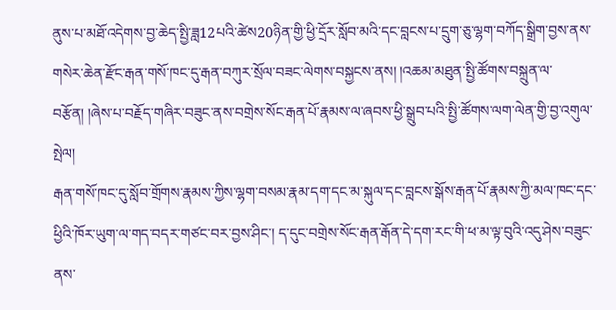ནུས་པ་མཐོ་འདེགས་བྱ་ཆེད་སྤྱི་ཟླ12པའི་ཚེས20ཉིན་གྱི་ཕྱི་དྲོར་སློབ་མའི་དང་བླངས་པ་དྲུག་ཅུ་ལྷག་བཀོད་སྒྲིག་བྱས་ནས་གསེར་ཆེན་རྫོང་རྒན་གསོ་ཁང་དུ་རྒན་བཀུར་སྲོལ་བཟང་ལེགས་བསྐྱངས་ནས། །འཆམ་མཐུན་སྤྱི་ཚོགས་བསྐྲུན་ལ་བརྩོན། །ཞེས་པ་བརྗོད་གཞིར་བཟུང་ནས་བགྲེས་སོང་རྒན་པོ་རྣམས་ལ་ཞབས་ཕྱི་སྒྲུབ་པའི་སྤྱི་ཚོགས་ལག་ལེན་གྱི་བྱ་འགུལ་སྤེལ།
རྒན་གསོ་ཁང་དུ་སློབ་གྲོགས་རྣམས་ཀྱིས་ལྷག་བསམ་རྣམ་དག་དང་མ་སྐུལ་དང་བླངས་སྒོས་རྒན་པོ་རྣམས་ཀྱི་མལ་ཁང་དང་ཕྱིའི་ཁོར་ཡུག་ལ་གད་བདར་གཙང་བར་བྱས་ཤིང་། ད་དུང་བགྲེས་སོང་རྒན་རྒོན་དེ་དག་རང་གི་ཕ་མ་ལྟ་བུའི་འདུ་ཤེས་བཟུང་ནས་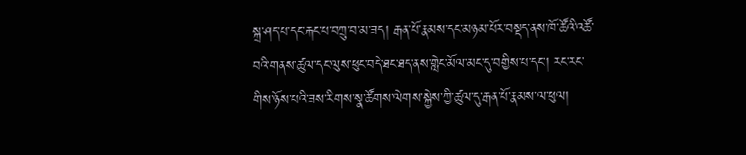སྐྲ་ཤད་པ་དང་རྐང་པ་བཀྲུ་བ་མ་ཟད། རྒན་པོ་རྣམས་དང་མཉམ་པོར་བསྡད་ནས་ཁོ་ཚོའི་འཚོ་བའི་གནས་ཚུལ་དང་ལུས་ཕུང་བདེ་ཐང་ཐད་ནས་གླེང་མོལ་མང་དུ་བགྱིས་པ་དང་། རང་རང་གིས་ཉོས་པའི་ཟས་རིགས་སྣ་ཚོགས་ལེགས་སྐྱེས་ཀྱི་ཚུལ་དུ་རྒན་པོ་རྣམས་ལ་ཕུལ།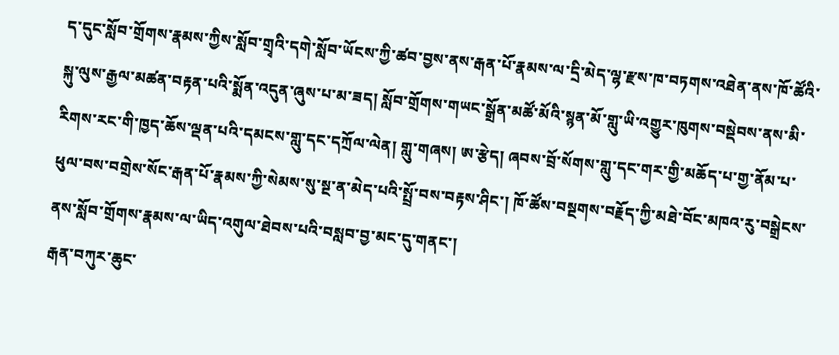ད་དུང་སློབ་གྲོགས་རྣམས་ཀྱིས་སློབ་གྲྭའི་དགེ་སློབ་ཡོངས་ཀྱི་ཚབ་བྱས་ནས་རྒན་པོ་རྣམས་ལ་དྲི་མེད་ལྷ་རྫས་ཁ་བཏགས་འཐེན་ནས་ཁོ་ཚོའི་སྐུ་ལུས་རྒྱལ་མཚན་བརྟན་པའི་སྨོན་འདུན་ཞུས་པ་མ་ཟད། སློབ་གྲོགས་གཡང་སྒྲོན་མཚོ་མོའི་སྙན་མོ་གླུ་ཡི་འགྱུར་ཁུགས་བསྡེབས་ནས་མི་རིགས་རང་གི་ཁྱད་ཆོས་ལྡན་པའི་དམངས་གླུ་དང་དཀྲོལ་ལེན། གླུ་གཞས། ཨ་རྩེད། ཞབས་བྲོ་སོགས་གླུ་དང་གར་གྱི་མཆོད་པ་གྱ་ནོམ་པ་ཕུལ་བས་བགྲེས་སོང་རྒན་པོ་རྣམས་ཀྱི་སེམས་སུ་སྔ་ན་མེད་པའི་སྤྲོ་བས་བརྟས་ཤིང་། ཁོ་ཚོས་བསྔགས་བརྗོད་ཀྱི་མཐེ་བོང་མཁའ་རུ་བསྒྲེངས་ནས་སློབ་གྲོགས་རྣམས་ལ་ཡིད་འགུལ་ཐེབས་པའི་བསླབ་བྱ་མང་དུ་གནང་།
རྒན་བཀུར་ཆུང་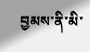བྱམས་ནི་མི་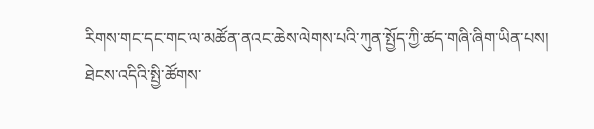རིགས་གང་དང་གང་ལ་མཚོན་ནའང་ཆེས་ལེགས་པའི་ཀུན་སྤྱོད་ཀྱི་ཚད་གཞི་ཞིག་ཡིན་པས། ཐེངས་འདིའི་སྤྱི་ཚོགས་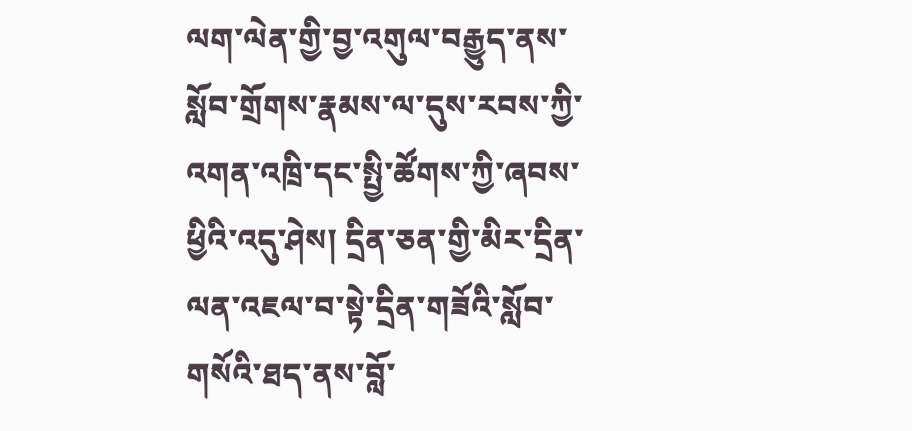ལག་ལེན་གྱི་བྱ་འགུལ་བརྒྱུད་ནས་སློབ་གྲོགས་རྣམས་ལ་དུས་རབས་ཀྱི་འགན་འཁྲི་དང་སྤྱི་ཚོགས་ཀྱི་ཞབས་ཕྱིའི་འདུ་ཤེས། དྲིན་ཅན་གྱི་མིར་དྲིན་ལན་འཇལ་བ་སྟེ་དྲིན་གཟོའི་སློབ་གསོའི་ཐད་ནས་བློ་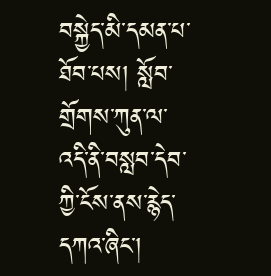བསྐྱེད་མི་དམན་པ་ཐོབ་པས། སློབ་གྲོགས་ཀུན་ལ་འདི་ནི་བསླབ་དེབ་ཀྱི་ངོས་ནས་རྙེད་དཀའ་ཞིང་།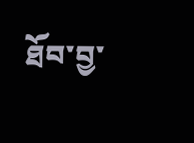ཐོབ་བྱ་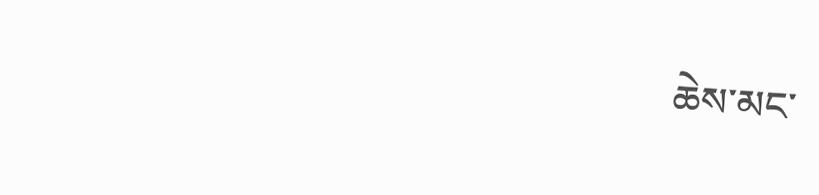ཆེས་མང་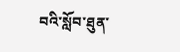བའི་སློབ་ཐུན་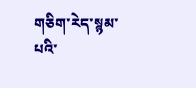གཅིག་རེད་སྙམ་པའི་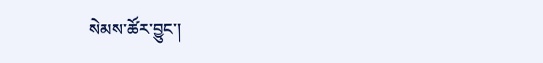སེམས་ཚོར་བྱུང་།